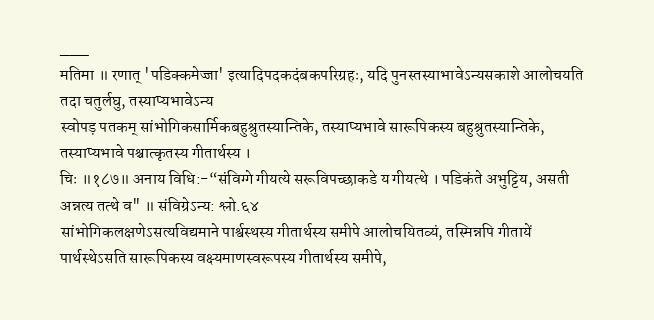___
मतिमा ॥ रणात् 'पडिक्कमेज्जा' इत्यादिपदकदंबकपरिग्रहः, यदि पुनस्तस्याभावेऽन्यसकाशे आलोचयति तदा चतुर्लघु, तस्याप्यभावेऽन्य
स्वोपड़ पतकम् सांभोगिकसार्मिकबहुश्रुतस्यान्तिके, तस्याप्यभावे सारूपिकस्य बहुश्रुतस्यान्तिके, तस्याप्यभावे पश्चात्कृतस्य गीतार्थस्य ।
चिः ॥१८७॥ अनाय विधि:-“संविग्गे गीयत्ये सरूविपच्छाकडे य गीयत्थे । पडिकंते अभुट्टिय, असती अन्नत्य तत्थे व" ॥ संविग्रेऽन्य: श्लो.६४
सांभोगिकलक्षणेऽसत्यविद्यमाने पार्श्वस्थस्य गीतार्थस्य समीपे आलोचयितव्यं, तस्मिन्नपि गीतायें पार्थस्थेऽसति सारूपिकस्य वक्ष्यमाणस्वरूपस्य गीतार्थस्य समीपे,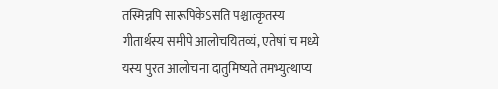तस्मिन्नपि सारूपिकेऽसति पश्चात्कृतस्य गीतार्थस्य समीपे आलोचयितव्यं, एतेषां च मध्ये यस्य पुरत आलोचना दातुमिष्यते तमभ्युत्थाप्य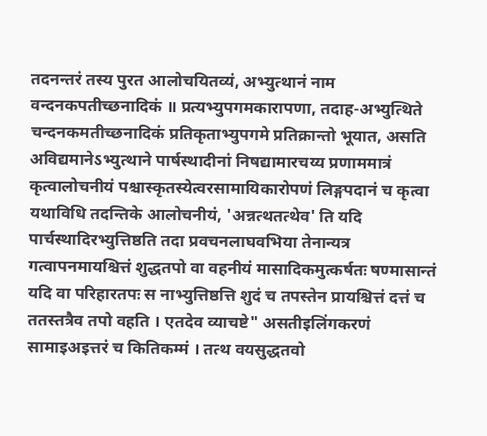तदनन्तरं तस्य पुरत आलोचयितव्यं, अभ्युत्थानं नाम वन्दनकपतीच्छनादिकं ॥ प्रत्यभ्युपगमकारापणा, तदाह-अभ्युत्थिते चन्दनकमतीच्छनादिकं प्रतिकृताभ्युपगमे प्रतिक्रान्तो भूयात, असति अविद्यमानेऽभ्युत्थाने पार्षस्थादीनां निषद्यामारचय्य प्रणाममात्रं कृत्वालोचनीयं पश्चास्कृतस्येत्वरसामायिकारोपणं लिङ्गपदानं च कृत्वा यथाविधि तदन्तिके आलोचनीयं, 'अन्नत्थतत्थेव' ति यदि पार्चस्थादिरभ्युत्तिष्ठति तदा प्रवचनलाघवभिया तेनान्यत्र गत्वापनमायश्चित्तं शुद्धतपो वा वहनीयं मासादिकमुत्कर्षतः षण्मासान्तं यदि वा परिहारतपः स नाभ्युत्तिष्ठत्ति शुदं च तपस्तेन प्रायश्चित्तं दत्तं च ततस्तत्रैव तपो वहति । एतदेव व्याचष्टे" असतीइलिंगकरणं सामाइअइत्तरं च कितिकम्मं । तत्थ वयसुद्धतवो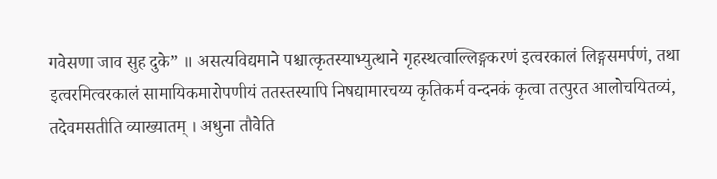गवेसणा जाव सुह दुके” ॥ असत्यविद्यमाने पश्चात्कृतस्याभ्युत्थाने गृहस्थत्वाल्लिङ्गकरणं इत्वरकालं लिङ्गसमर्पणं, तथा इत्वरमित्वरकालं सामायिकमारोपणीयं ततस्तस्यापि निषद्यामारचय्य कृतिकर्म वन्दनकं कृत्वा तत्पुरत आलोचयितव्यं, तदेवमसतीति व्याख्यातम् । अधुना तौवेति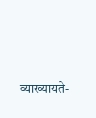व्याख्यायते-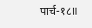पार्च-१८॥